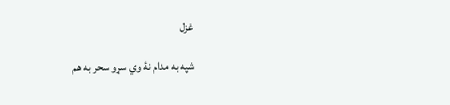غزل

شپه به مدام نۀ وي سړو سحر به هم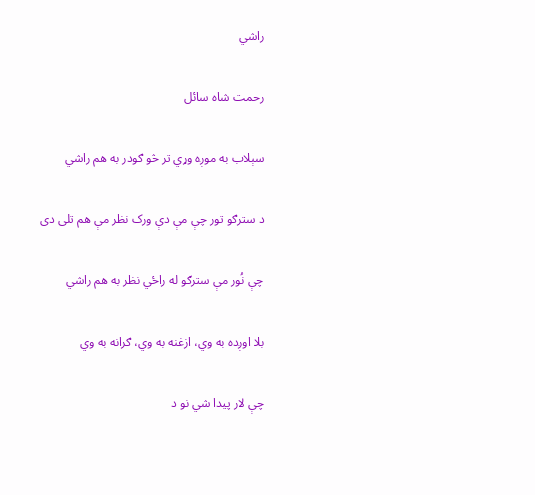راشي

رحمت شاه سائل

سېلاب به موږه وړي تر څو ګودر به هم راشي

د سترګو تور چې مې دې ورک نظر مې هم تلى دى

چې نُور مې سترګو له راځي نظر به هم راشي

بلا اوږده به وي، ازغنه به وي، ګرانه به وي

چې لار پيدا شي نو د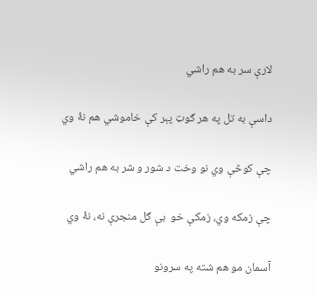لارې سر به هم راشي

داسې به تل په هر ګوټ پېر کې خاموشي هم نۀ وي

چې کوڅې وي نو وخت د شور و شر به هم راشي

چې زمکه وي، زمکې خو  بې ګل منجرې نه، نۀ وي

آسمان مو هم شته په سرونو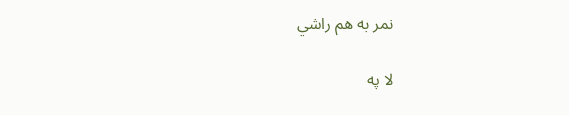نمر به هم راشي

لا په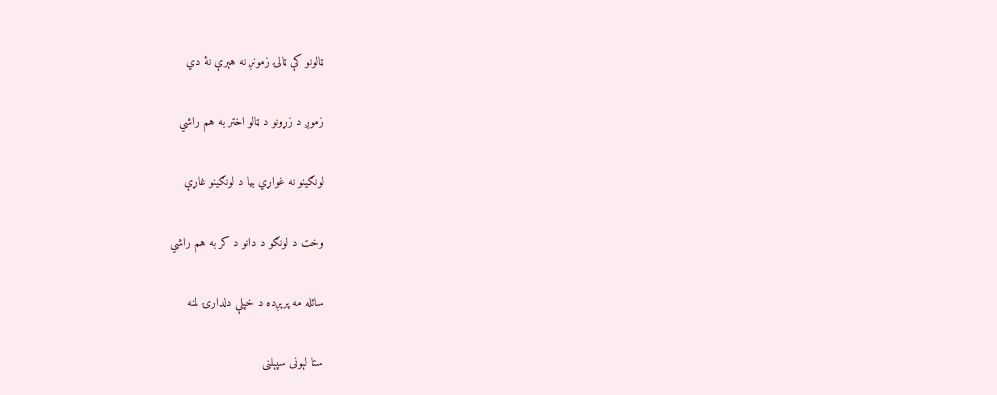ټالونو کې ټالۍ زمونږ نه هېرې نۀ دي

زموږ د زړونو د ټالو اختر به هم راشي

لونګينو نه غواړي بيا د لونګينو غاړې

وخت د لونګو د دانو د کر به هم راشي

سائله مه پرېږده د خپلې دلدارۍ لمنه

ستا لېونى سپېلنى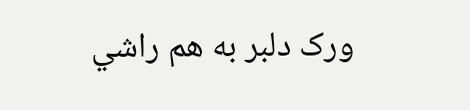ورک دلبر به هم راشي